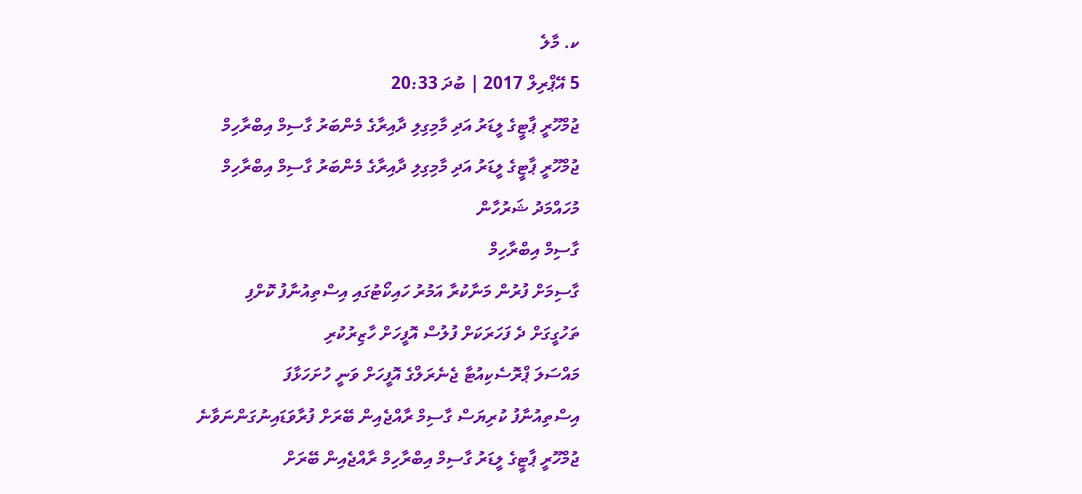ކ. މާލެ
5 އޭޕްރިލް 2017 | ބުދަ 20:33
ޖުމްހޫރީ ޕާޓީގެ ލީޑަރު އަދި މާމިގިލި ދާއިރާގެ މެންބަރު ގާސިމް އިބްރާހިމް
ޖުމްހޫރީ ޕާޓީގެ ލީޑަރު އަދި މާމިގިލި ދާއިރާގެ މެންބަރު ގާސިމް އިބްރާހިމް
މުހައްމަދު ޝަރުހާން
ގާސިމް އިބްރާހިމް
ގާސިމަށް ފުރުން މަނާކުރާ އަމުރު ހައިކޯޓުގައި އިސްތިއުނާފު ކޮށްފި
ތަހުގީގަށް ދެ ފަހަރަކަށް ފުލުސް އޮފީހަށް ހާޒިރުކުރި
މައްސަލަ ޕްރޮސެކިއުޓާ ޖެނެރަލްގެ އޮފީހަށް ވަނީ ހުށަހަޅާފަ
އިސްތިއުނާފު ކުރިޔަސް ގާސިމް ރާއްޖެއިން ބޭރަށް ފުރާވަޑައިނުގަންނަވާނެ
ޖުމްހޫރީ ޕާޓީގެ ލީޑަރު ގާސިމް އިބްރާހިމް ރާއްޖެއިން ބޭރަށް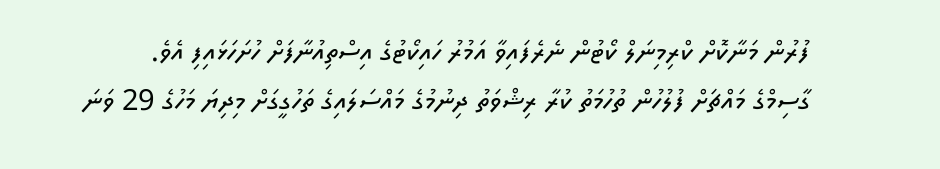ފުރުން މަނާކޮށް ކްރިމިނަލް ކޯޓުން ނެރެފައިވާ އަމުރު ހައިކޯޓުގެ އިސްތިއުނާފަށް ހުށަހަޅައިފި އެވެ.
ގާސިމްގެ މައްޗަށް ފުލުހުން ތުހުމަތު ކުރާ ރިޝްވަތު ދިނުމުގެ މައްސަލައިގެ ތަހުގީގަށް މިދިޔަ މަހުގެ 29 ވަނަ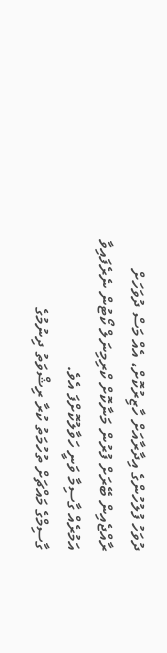ދުވަހު ފުލުހުންގެ އިދާރާއަށް ހާޒިރުކޮށް، އެއް މަސް ދުވަހަށް ރާއްޖެއިން ބޭރަށް ފުރުން މަނާކޮށް ކްރިމިނަލް ކޯޓުން ނެރެފައިވާ އަމުރެއް ގާސިމާ ވަނީ ހަވާލުކޮށްފަ އެވެ.
ގާސިމްގެ މައްޗަށް ތުހުމަތު ކުރާ ރިޝްވަތު ދިނުމުގެ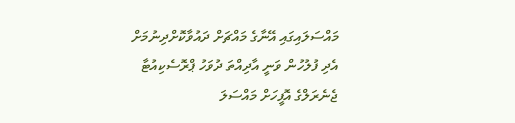މައްސަލައިގައި އޭނާގެ މައްޗަށް ދައުވާކޮށްދިނުމަށް އެދި ފުލުހުން ވަނީ އާދިއްތަ ދުވަހު ޕްރޮސެކިއުޓާ ޖެނެރަލްގެ އޮފީހަށް މައްސަލަ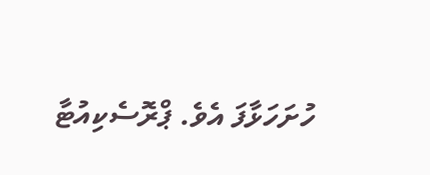ހުށަހަޅާފަ އެވެ. ޕްރޮސެކިއުޓާ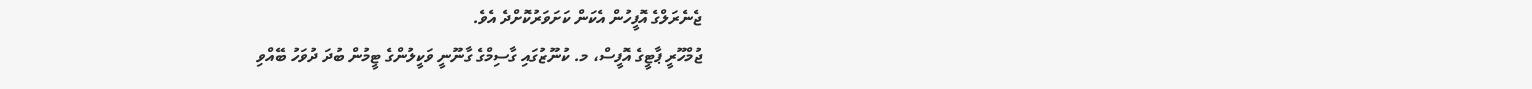ޖެނެރަލްގެ އޮފީހުން އެކަން ކަށަވަރުކޮށްދެ އެވެ.
ޖުމްހޫރީ ޕާޓީގެ އޮފީސް، މ. ކުނޫޒުގައި ގާސިމްގެ ގާނޫނީ ވަކީލުންގެ ޓީމުން ބުދަ ދުވަހު ބޭއްވި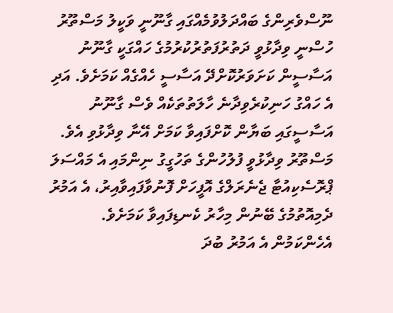ނޫސްވެރިންގެ ބައްދަލުވުމެއްގައި ގާނޫނީ ވަކީލު މަސްތޫރު ހުސްނީ ވިދާޅުވީ ދަތުރުފަތުރުކުރުމުގެ ހައްގަކީ ގާނޫނު އަސާސީން ކަށަވަރުކޮށްދޭ އަސާސީ ހެއްގެއް ކަމަށެވެ. އަދި އެ ހައްގު ހަނިކުރެވިދާނެ ހާލަތުތަކެއް ވެސް ގާނޫނު އަސާސީގައި ބަޔާން ކޮށްފައިވާ ކަމަށް އޭނާ ވިދާޅުވި އެވެ.
މަސްތޫރު ވިދާޅުވީ ފުލުހުންގެ ތަހުގީގު ނިންމައި އެ މައްސަލަ ޕްރޮސެކިއުޓާ ޖެނެރަލްގެ އޮފީހަށް ފޮނުވާފައިވާއިރު، އެ އަމުރު ދެމިއޮތުމުގެ ބޭނުން މިހާރު ކެނޑިފައިވާ ކަމަށެވެ. އެހެންކަމުން އެ އަމުރު ބުދަ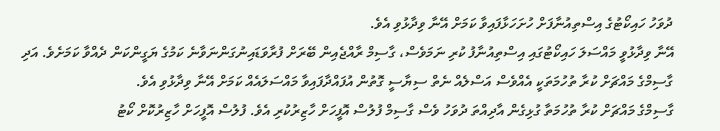ދުވަހު ހައިކޯޓުގެ އިސްތިއުނާފަށް ހުށަހަޅާފައިވާ ކަމަށް އޭނާ ވިދާޅުވި އެވެ.
އޭނާ ވިދާޅުވީ މައްސަލަ ހައިކޯޓުގައި އިސްތިއުނާފު ކުރި ނަމަވެސް، ގާސިމް ރާއްޖެއިން ބޭރަށް ފުރާވަޑައިނުގަންނަވާނެ ކަމުގެ ޔަގީންކަން ދެއްވާ ކަމަށެވެ. އަދި ގާސިމްގެ މައްޗަށް ކުރާ ތުހުމަތަކީ އެއްވެސް އަސްލެއް ނެތް ސިޔާސީ ގޮތުން އުފައްދާފައިވާ މައްސަލައެއް ކަމަށް އޭނާ ވިދާޅުވި އެވެ.
ގާސިމްގެ މައްޗަށް ކުރާ ތުހުމަތާ ގުޅިގެން އާދިއްތަ ދުވަހު ވެސް ގާސިމް ފުލުސް އޮފީހަށް ހާޒިރުކުރި އެވެ. ފުލުސް އޮފީހަށް ހާޒިރުކޮށް ކޯޓު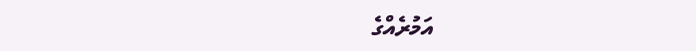އަމުރެއްގެ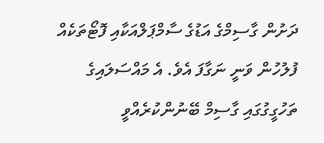ދަށުން ގާސިމްގެ އަޑުގެ ސާމްޕަލްއަކާއި ފޮޓޯތަކެއް ފުލުހުން ވަނީ ނަގާފަ އެވެ. އެ މައްސަލައިގެ ތަހުގީގުގައި ގާސިމް ބޭނުންކުރެއްވީ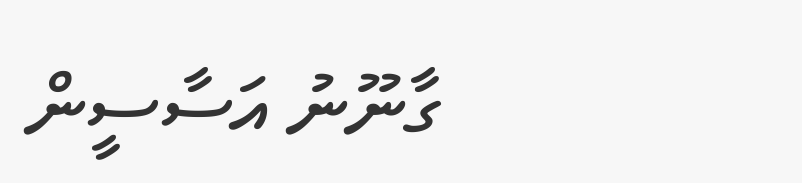ގާނޫނު އަސާސީން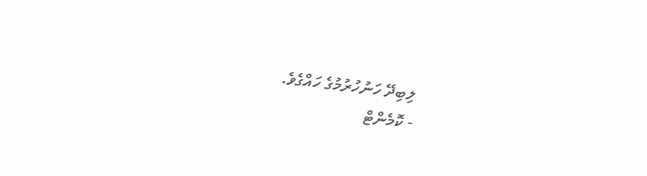ލިބިދޭ ހަނުހުރުމުގެ ހައްގެވެ.
- ކޮމެންޓް